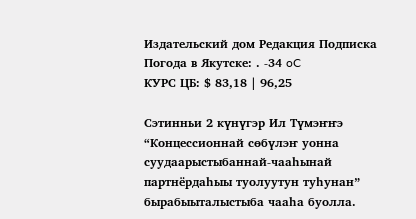Издательский дом Редакция Подписка
Погода в Якутске: . -34 oC
КУРС ЦБ: $ 83,18 | 96,25

Сэтинньи 2 күнүгэр Ил Түмэҥҥэ “Концессионнай сөбүлэҥ уонна суудаарыстыбаннай-чааһынай партнёрдаһыы туолуутун туһунан” бырабыыталыстыба чааһа буолла.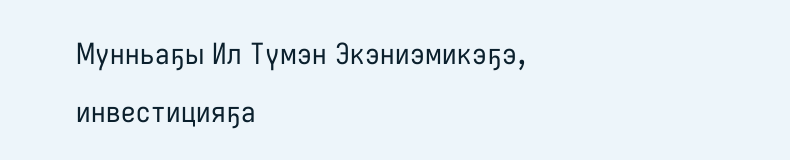Мунньаҕы Ил Түмэн Экэниэмикэҕэ, инвестицияҕа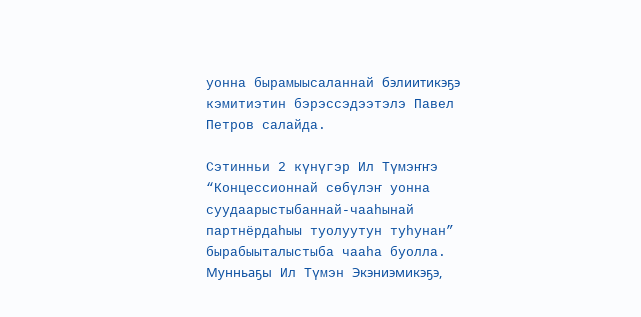уонна бырамыысаланнай бэлиитикэҕэ кэмитиэтин бэрэссэдээтэлэ Павел Петров салайда.

Сэтинньи 2 күнүгэр Ил Түмэҥҥэ “Концессионнай сөбүлэҥ уонна суудаарыстыбаннай-чааһынай партнёрдаһыы туолуутун туһунан” бырабыыталыстыба чааһа буолла. Мунньаҕы Ил Түмэн Экэниэмикэҕэ,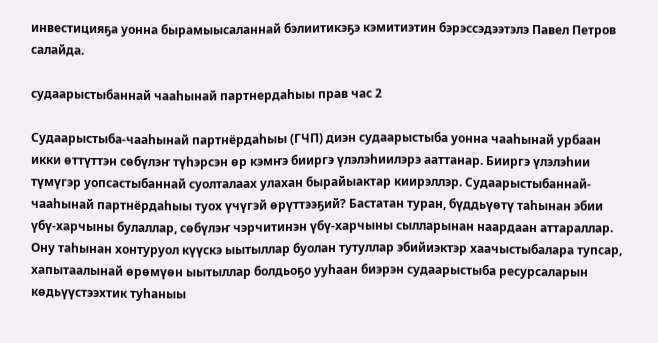инвестицияҕа уонна бырамыысаланнай бэлиитикэҕэ кэмитиэтин бэрэссэдээтэлэ Павел Петров салайда.

судаарыстыбаннай чааһынай партнердаһыы прав час 2

Судаарыстыба-чааһынай партнёрдаһыы (ГЧП) диэн судаарыстыба уонна чааһынай урбаан икки өттүттэн сөбүлэҥ түһэрсэн өр кэмҥэ бииргэ үлэлэһиилэрэ ааттанар. Бииргэ үлэлэһии түмүгэр уопсастыбаннай суолталаах улахан бырайыактар киирэллэр. Судаарыстыбаннай-чааһынай партнёрдаһыы туох үчүгэй өрүттээҕий? Бастатан туран, бүддьүөтү таһынан эбии үбү-харчыны булаллар, сөбүлэҥ чэрчитинэн үбү-харчыны сылларынан наардаан аттараллар. Ону таһынан хонтуруол күүскэ ыытыллар буолан тутуллар эбийиэктэр хаачыстыбалара тупсар, хапытаалынай өрөмүөн ыытыллар болдьоҕо ууһаан биэрэн судаарыстыба ресурсаларын көдьүүстээхтик туһаныы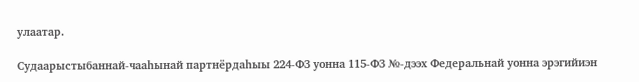улаатар.

Судаарыстыбаннай-чааһынай партнёрдаһыы 224-ФЗ уонна 115-ФЗ №-дээх Федеральнай уонна эрэгийиэн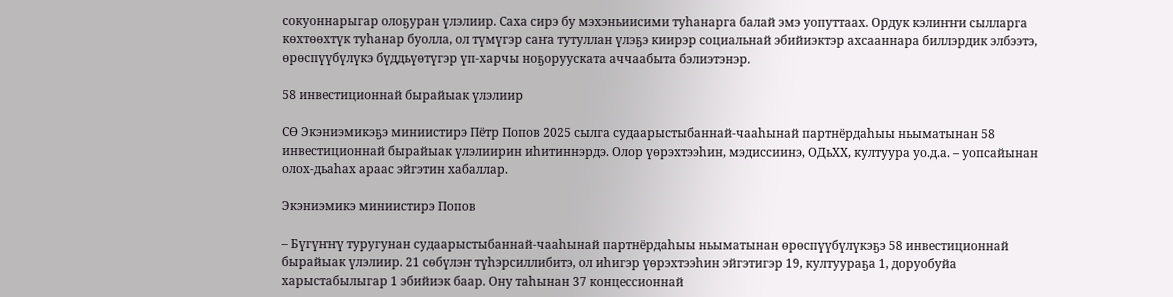сокуоннарыгар олоҕуран үлэлиир. Саха сирэ бу мэхэньиисими туһанарга балай эмэ уопуттаах. Ордук кэлиҥҥи сылларга көхтөөхтүк туһанар буолла, ол түмүгэр саҥа тутуллан үлэҕэ киирэр социальнай эбийиэктэр ахсааннара биллэрдик элбээтэ, өрөспүүбүлүкэ бүддьүөтүгэр үп-харчы ноҕорууската аччаабыта бэлиэтэнэр.

58 инвестиционнай бырайыак үлэлиир

СӨ Экэниэмикэҕэ миниистирэ Пётр Попов 2025 сылга судаарыстыбаннай-чааһынай партнёрдаһыы ньыматынан 58 инвестиционнай бырайыак үлэлиирин иһитиннэрдэ. Олор үөрэхтээһин, мэдиссиинэ, ОДьХХ, култуура уо.д.а. – уопсайынан олох-дьаһах араас эйгэтин хабаллар.

Экэниэмикэ миниистирэ Попов

– Бүгүҥҥү туругунан судаарыстыбаннай-чааһынай партнёрдаһыы ньыматынан өрөспүүбүлүкэҕэ 58 инвестиционнай бырайыак үлэлиир. 21 сөбүлэҥ түһэрсиллибитэ, ол иһигэр үөрэхтээһин эйгэтигэр 19, култуураҕа 1, доруобуйа харыстабылыгар 1 эбийиэк баар. Ону таһынан 37 концессионнай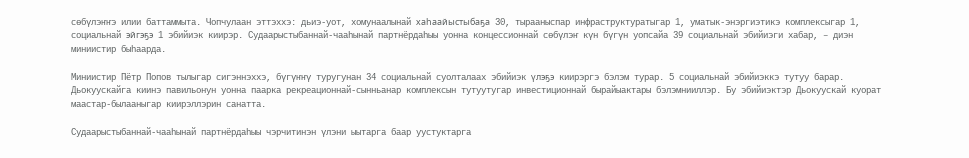сөбүлэҥҥэ илии баттаммыта. Чопчулаан эттэххэ: дьиэ-уот, хомунаалынай хаһаайыстыбаҕа 30, тырааныспар инфраструктуратыгар 1, уматык-энэргиэтикэ комплексыгар 1, социальнай эйгэҕэ 1 эбийиэк киирэр. Судаарыстыбаннай-чааһынай партнёрдаһыы уонна концессионнай сөбүлэҥ күн бүгүн уопсайа 39 социальнай эбийиэги хабар, – диэн миниистир быһаарда.

Миниистир Пётр Попов тылыгар сигэннэххэ, бүгүҥҥү туругунан 34 социальнай суолталаах эбийиэк үлэҕэ киирэргэ бэлэм турар. 5 социальнай эбийиэккэ тутуу барар. Дьокуускайга киинэ павильонун уонна паарка рекреационнай-сынньанар комплексын тутуутугар инвестиционнай бырайыактары бэлэмнииллэр. Бу эбийиэктэр Дьокуускай куорат маастар-былааныгар киирэллэрин санатта.

Судаарыстыбаннай-чааһынай партнёрдаһыы чэрчитинэн үлэни ыытарга баар уустуктарга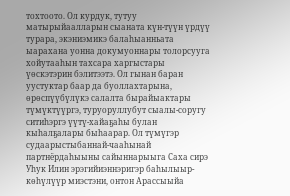тохтоото. Ол курдук, тутуу матырыйаалларын сыаната күн-түүн үрдүү турара, экэниэмикэ балаһыанньата ыарахана уонна докумуоннары толорсууга хойутааһын тахсара харгыстары үөскэтэрин бэлитээтэ. Ол гынан баран уустуктар баар да буоллахтарына, өрөспүүбүлүкэ салалта бырайыактары түмүктүүргэ, туруоруллубут сыалы-соругу ситиһэргэ үүтү-хайаҕаһы булан кыһалҕалары быһаарар. Ол түмүгэр судаарыстыбаннай-чааһынай партнёрдаһыыны сайыннарыыга Саха сирэ Уһук Илин эрэгийиэннэригэр баһылыыр-көһүлүүр миэстэни, онтон Арассыыйа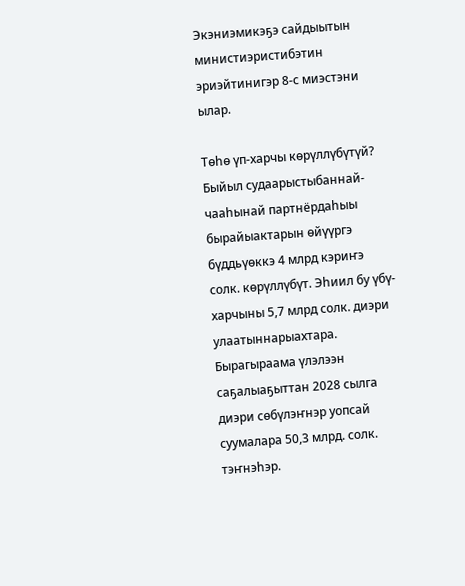Экэниэмикэҕэ сайдыытын министиэристибэтин эриэйтинигэр 8-с миэстэни ылар.

Төһө үп-харчы көрүллүбүтүй? Быйыл судаарыстыбаннай-чааһынай партнёрдаһыы бырайыактарын өйүүргэ бүддьүөккэ 4 млрд кэриҥэ солк. көрүллүбүт. Эһиил бу үбү-харчыны 5,7 млрд солк. диэри улаатыннарыахтара. Бырагыраама үлэлээн саҕалыаҕыттан 2028 сылга диэри сөбүлэҥнэр уопсай суумалара 50,3 млрд. солк. тэҥнэһэр.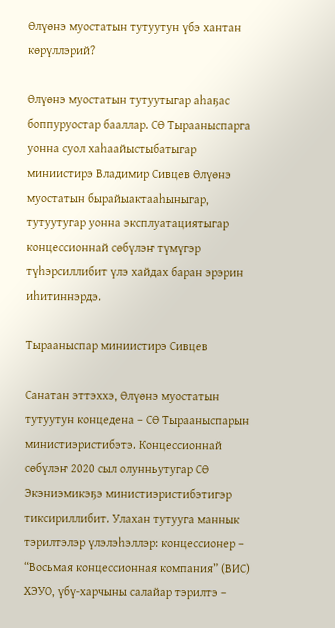Өлүөнэ муостатын тутуутун үбэ хантан көрүллэрий?

Өлүөнэ муостатын тутуутыгар аһаҕас боппуруостар бааллар. СӨ Тырааныспарга уонна суол хаһаайыстыбатыгар миниистирэ Владимир Сивцев Өлүөнэ муостатын бырайыактааһыныгар, тутуутугар уонна эксплуатациятыгар концессионнай сөбүлэҥ түмүгэр түһэрсиллибит үлэ хайдах баран эрэрин иһитиннэрдэ.

Тырааныспар миниистирэ Сивцев

Санатан эттэххэ, Өлүөнэ муостатын тутуутун концедена – СӨ Тырааныспарын министиэристибэтэ. Концессионнай сөбүлэҥ 2020 сыл олунньутугар СӨ Экэниэмикэҕэ министиэристибэтигэр тиксириллибит. Улахан тутууга маннык тэрилтэлэр үлэлэһэллэр: концессионер – “Восьмая концессионная компания” (ВИС) ХЭУО, үбү-харчыны салайар тэрилтэ –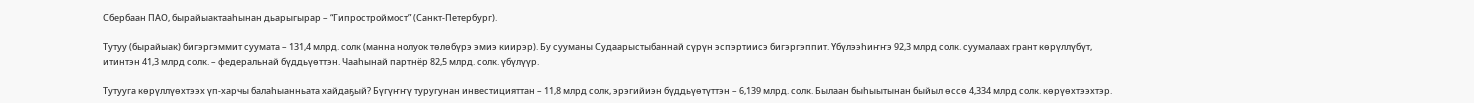Сбербаан ПАО, бырайыактааһынан дьарыгырар – “Гипростроймост” (Санкт-Петербург).

Тутуу (бырайыак) бигэргэммит суумата – 131,4 млрд. солк (манна нолуок төлөбүрэ эмиэ киирэр). Бу сууманы Судаарыстыбаннай сүрүн эспэртиисэ бигэргэппит. Үбүлээһиҥҥэ 92,3 млрд солк. суумалаах грант көрүллүбүт, итинтэн 41,3 млрд солк. – федеральнай бүддьүөттэн. Чааһынай партнёр 82,5 млрд. солк. үбүлүүр.

Тутууга көрүллүөхтээх үп-харчы балаһыанньата хайдаҕый? Бүгүҥҥү туругунан инвестицияттан – 11,8 млрд солк, эрэгийиэн бүддьүөтүттэн – 6,139 млрд. солк. Былаан быһыытынан быйыл өссө 4,334 млрд солк. көрүөхтээхтэр.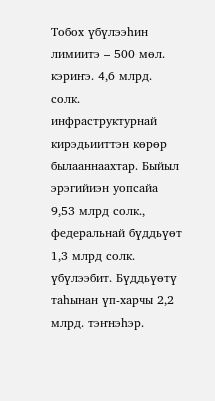Тобох үбүлээһин лимиитэ – 500 мөл. кэриҥэ. 4,6 млрд. солк. инфраструктурнай кирэдьииттэн көрөр былааннаахтар. Быйыл эрэгийиэн уопсайа 9,53 млрд солк., федеральнай бүддьүөт 1,3 млрд солк. үбүлээбит. Бүддьүөтү таһынан үп-харчы 2,2 млрд. тэҥнэһэр.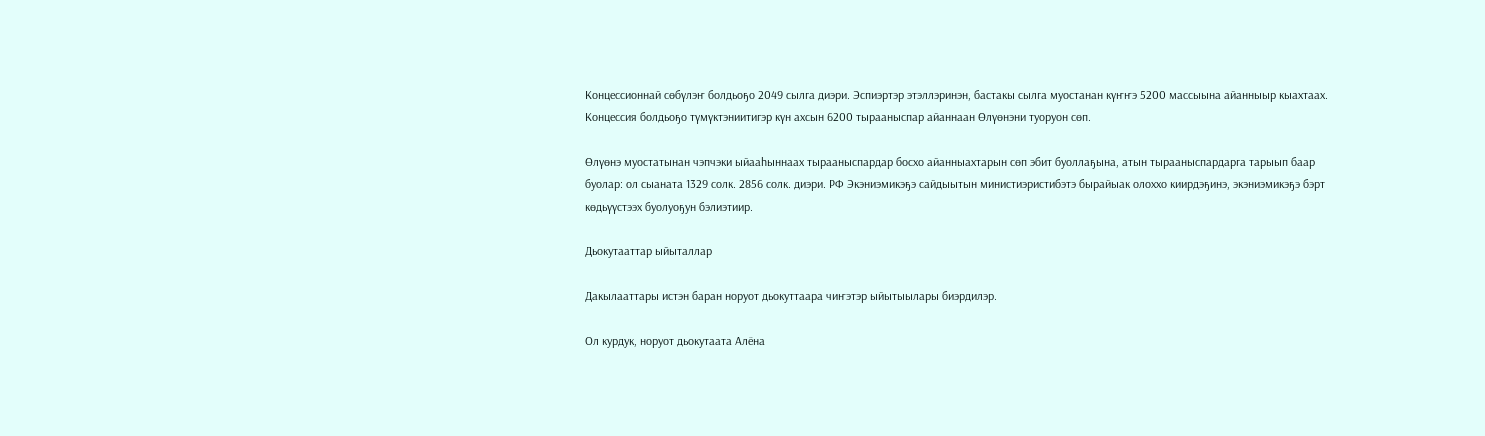Концессионнай сөбүлэҥ болдьоҕо 2049 сылга диэри. Эспиэртэр этэллэринэн, бастакы сылга муостанан күҥҥэ 5200 массыына айанныыр кыахтаах. Концессия болдьоҕо түмүктэниитигэр күн ахсын 6200 тырааныспар айаннаан Өлүөнэни туоруон сөп.

Өлүөнэ муостатынан чэпчэки ыйааһыннаах тырааныспардар босхо айанныахтарын сөп эбит буоллаҕына, атын тырааныспардарга тарыып баар буолар: ол сыаната 1329 солк. 2856 солк. диэри. РФ Экэниэмикэҕэ сайдыытын министиэристибэтэ бырайыак олоххо киирдэҕинэ, экэниэмикэҕэ бэрт көдьүүстээх буолуоҕун бэлиэтиир.

Дьокутааттар ыйыталлар

Дакылааттары истэн баран норуот дьокуттаара чиҥэтэр ыйытыылары биэрдилэр.

Ол курдук, норуот дьокутаата Алёна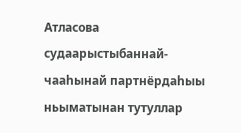Атласова судаарыстыбаннай-чааһынай партнёрдаһыы ньыматынан тутуллар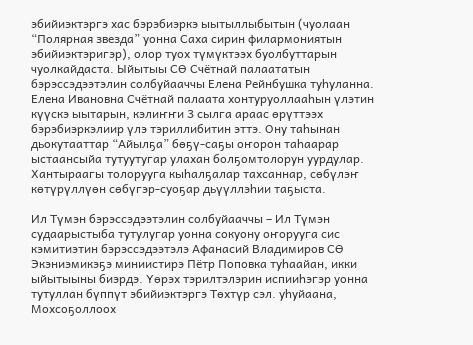эбийиэктэргэ хас бэрэбиэркэ ыытыллыбытын (чуолаан “Полярная звезда” уонна Саха сирин филармониятын эбийиэктэригэр), олор туох түмүктээх буолбуттарын чуолкайдаста. Ыйытыы СӨ Счётнай палаататын бэрэссэдээтэлин солбуйааччы Елена Рейнбушка туһуланна. Елена Ивановна Счётнай палаата хонтуруоллааһын үлэтин күүскэ ыытарын, кэлиҥҥи 3 сылга араас өрүттээх бэрэбиэркэлиир үлэ тэриллибитин эттэ. Ону таһынан дьокутааттар “Айылҕа” бөҕү-саҕы оҥорон таһаарар ыстаансыйа тутуутугар улахан болҕомтолорун уурдулар. Хантыраагы толорууга кыһалҕалар тахсаннар, сөбүлэҥ көтүрүллүөн сөбүгэр-суоҕар дьүүллэһии таҕыста.

Ил Түмэн бэрэссэдээтэлин солбуйааччы – Ил Түмэн судаарыстыба тутулугар уонна сокуону оҥорууга сис кэмитиэтин бэрэссэдээтэлэ Афанасий Владимиров СӨ Экэниэмикэҕэ миниистирэ Пётр Поповка туһаайан, икки ыйытыыны биэрдэ. Үөрэх тэрилтэлэрин испииһэгэр уонна тутуллан бүппүт эбийиэктэргэ Төхтүр сэл. уһуйаана, Мохсоҕоллоох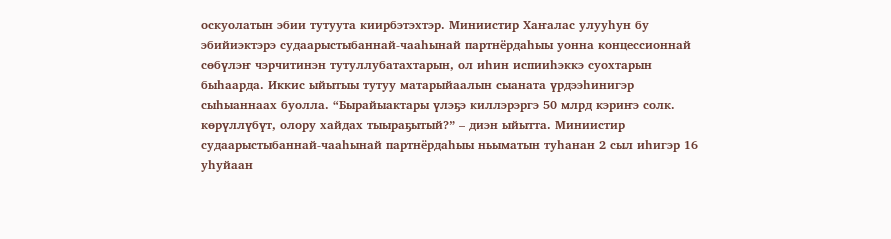оскуолатын эбии тутуута киирбэтэхтэр. Миниистир Хаҥалас улууһун бу эбийиэктэрэ судаарыстыбаннай-чааһынай партнёрдаһыы уонна концессионнай сөбүлэҥ чэрчитинэн тутуллубатахтарын, ол иһин испииһэккэ суохтарын быһаарда. Иккис ыйытыы тутуу матарыйаалын сыаната үрдээһинигэр сыһыаннаах буолла. “Бырайыактары үлэҕэ киллэрэргэ 50 млрд кэриҥэ солк. көрүллүбүт, олору хайдах тыыраҕытый?” – диэн ыйытта. Миниистир судаарыстыбаннай-чааһынай партнёрдаһыы ньыматын туһанан 2 сыл иһигэр 16 уһуйаан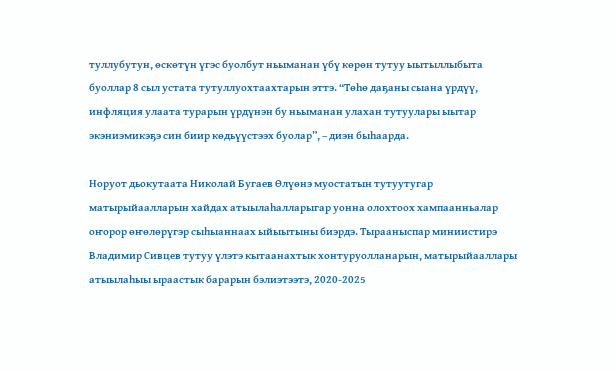туллубутун, өскөтүн үгэс буолбут ньыманан үбү көрөн тутуу ыытыллыбыта буоллар 8 сыл устата тутуллуохтаахтарын эттэ. “Төһө даҕаны сыана үрдүү, инфляция улаата турарын үрдүнэн бу ньыманан улахан тутуулары ыытар экэниэмикэҕэ син биир көдьүүстээх буолар”, – диэн быһаарда.

Норуот дьокутаата Николай Бугаев Өлүөнэ муостатын тутуутугар матырыйаалларын хайдах атыылаһалларыгар уонна олохтоох хампаанньалар оҥорор өҥөлөрүгэр сыһыаннаах ыйыытыны биэрдэ. Тырааныспар миниистирэ Владимир Сивцев тутуу үлэтэ кытаанахтык хонтуруолланарын, матырыйааллары атыылаһыы ыраастык барарын бэлиэтээтэ, 2020-2025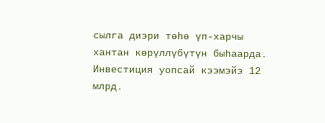сылга диэри төһө үп-харчы хантан көрүллүбүтүн быһаарда. Инвестиция уопсай кээмэйэ 12 млрд.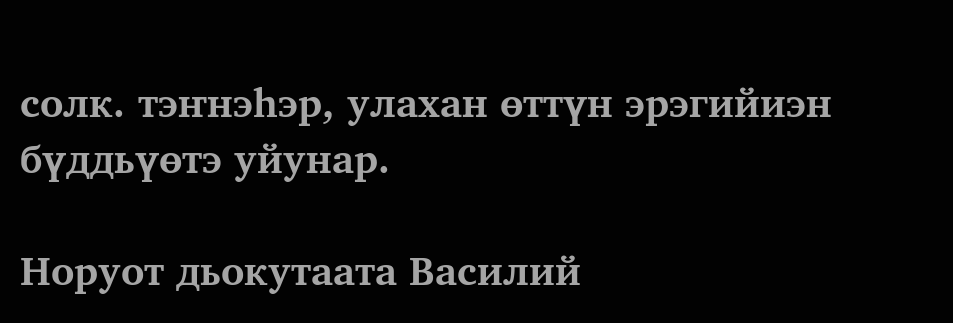солк. тэҥнэһэр, улахан өттүн эрэгийиэн бүддьүөтэ уйунар.

Норуот дьокутаата Василий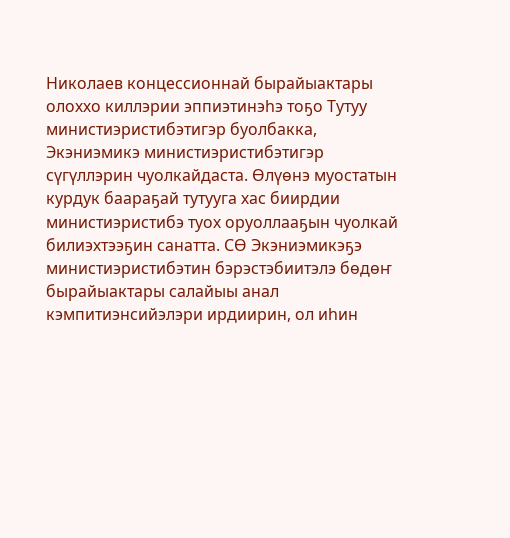Николаев концессионнай бырайыактары олоххо киллэрии эппиэтинэһэ тоҕо Тутуу министиэристибэтигэр буолбакка, Экэниэмикэ министиэристибэтигэр сүгүллэрин чуолкайдаста. Өлүөнэ муостатын курдук баараҕай тутууга хас биирдии министиэристибэ туох оруоллааҕын чуолкай билиэхтээҕин санатта. СӨ Экэниэмикэҕэ министиэристибэтин бэрэстэбиитэлэ бөдөҥ бырайыактары салайыы анал кэмпитиэнсийэлэри ирдиирин, ол иһин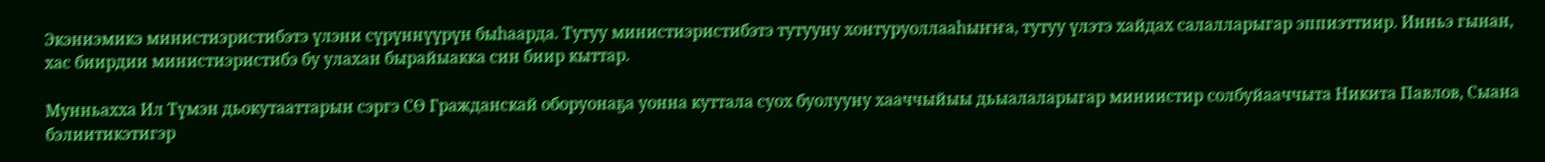Экэниэмикэ министиэристибэтэ үлэни сүрүннүүрүн быһаарда. Тутуу министиэристибэтэ тутууну хонтуруоллааһыҥҥа, тутуу үлэтэ хайдах салалларыгар эппиэттиир. Инньэ гынан, хас биирдии министиэристибэ бу улахан бырайыакка син биир кыттар.

Мунньахха Ил Түмэн дьокутааттарын сэргэ СӨ Гражданскай оборуонаҕа уонна куттала суох буолууну хааччыйыы дьыалаларыгар миниистир солбуйааччыта Никита Павлов, Сыана бэлиитикэтигэр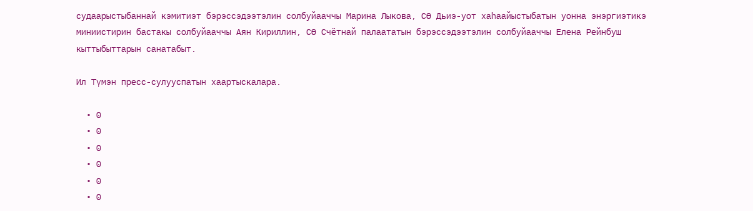судаарыстыбаннай кэмитиэт бэрэссэдээтэлин солбуйааччы Марина Лыкова, СӨ Дьиэ-уот хаһаайыстыбатын уонна энэргиэтикэ миниистирин бастакы солбуйааччы Аян Кириллин, СӨ Счётнай палаататын бэрэссэдээтэлин солбуйааччы Елена Рейнбуш кыттыбыттарын санатабыт.

Ил Түмэн пресс-сулууспатын хаартыскалара.

  • 0
  • 0
  • 0
  • 0
  • 0
  • 0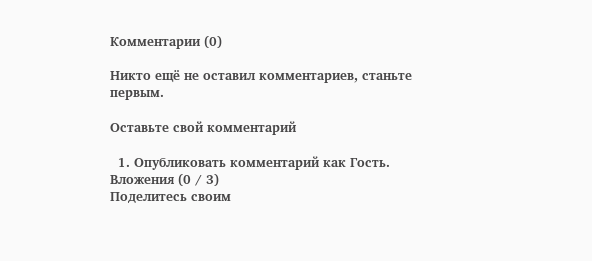Комментарии (0)

Никто ещё не оставил комментариев, станьте первым.

Оставьте свой комментарий

  1. Опубликовать комментарий как Гость.
Вложения (0 / 3)
Поделитесь своим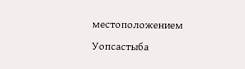местоположением
Уопсастыба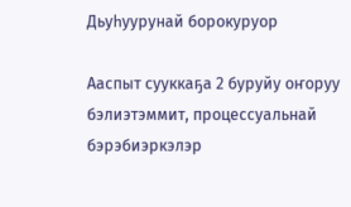Дьуһуурунай борокуруор

Ааспыт сууккаҕа 2 буруйу оҥоруу бэлиэтэммит, процессуальнай бэрэбиэркэлэр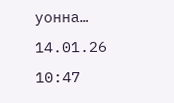уонна…
14.01.26 10:47